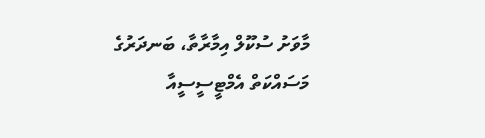މާވަށު ސުކޫލް އިމާރާތާ، ބަނދަރުގެ މަސައްކަތް އެމްޓީސީސީއާ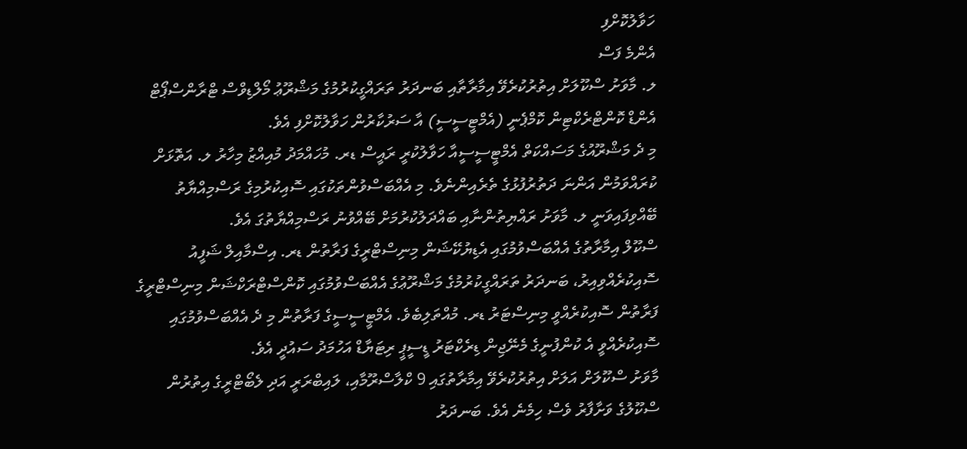ހަވާލުކޮށްފި
އެންމެ ފަސް
ލ. މާވަށު ސްކޫލަށް އިތުރުކުރެވޭ އިމާރާތާއި ބަނދަރު ތަރައްގީކުރުމުގެ މަޝްރޫޢު މޯލްޑިވްސް ޓްރާންސްޕޯޓް އެންޑް ކޮންޓްރެކްޓިން ކޮމްޕެނީ (އެމްޓީސީސީ) އާ ސަރުކާރުން ހަވާލުކޮށްފި އެވެ.
މި ދެ މަޝްރޫއުގެ މަސައްކަތް އެމްޓީސީސީއާ ހަވާލުކުރީ ރައީސް ޑރ. މުހައްމަދު މުއިއްޒު މިހާރު ލ. އަތޮޅަށް ކުރައްވަމުން އަންނަ ދަތުރުފުޅުގެ ތެރެއިންނެވެ. މި އެއްބަސްވުންތަކުގައި ސޮއިކުރުމިގެ ރަސްމިއްޔާތު ބޭއްވިފައިވަނީ ލ. މާވަށު ރައްޔިތުންނާއި ބައްދަލުކުރުމަށް ބޭއްވުނު ރަސްމިއްޔާތުގަ އެވެ.
ސްކޫލް އިމާރާތުގެ އެއްބަސްވުމުގައި އެޑިޔުކޭޝަން މިނިސްޓްރީގެ ފަރާތުން ޑރ. އިސްމާއިލް ޝަފީއު ސޮއިކުރެއްވިއިރު، ބަނދަރު ތަރައްގީކުރުމުގެ މަޝްރޫޢުގެ އެއްބަސްވުމުގައި ކޮންސްޓްރަކްޝަން މިނިސްޓްރީގެ ފަރާތުން ސޮއިކުރެއްވީ މިނިސްޓަރު ޑރ. މުއްތަލިބެވެ. އެމްޓީސީސީގެ ފަރާތުން މި ދެ އެއްބަސްވުމުގައި ސޮއިކުރެއްވީ އެ ކުންފުނީގެ މެނޭޖިން ޑިރެކްޓަރު ޑީސީޕީ ރިޓަޔާޑް އަހުމަދު ސައުދީ އެވެ.
މާވަށު ސްކޫލަށް އަލަށް އިތުރުކުރެވޭ އިމާރާތުގައި 9 ކްލާސްރޫމާއި، ލައިބްރަރީ އަދި ލެބޯޓްރީގެ އިތުރުން ސްކޫލުގެ ވަށާފާރު ވެސް ހިމެނެ އެވެ. ބަނދަރު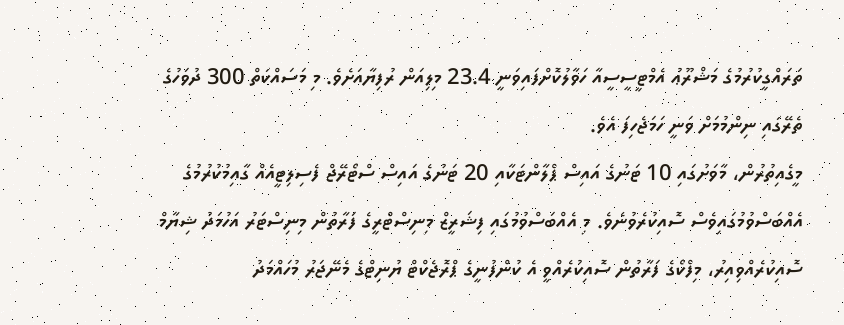ތަރައްގީކުރުމުގެ މަޝްރޫޢު އެމްޓީސީސީއާ ހަވާލުކޮށްފައިވަނީ 23.4 މިލިއަން ރުފިޔާއަށެވެ. މި މަސައްކަތް 300 ދުވަހުގެ ތެރޭގައި ނިންމުމަށް ވަނީ ހަމަޖެހިފަ އެވެ.
މީގެއިތުރުން، މާވަށުގައި 10 ޓަނުގެ އައިސް ޕްލާންޓަކާއި 20 ޓަނުގެ އައިސް ސްޓޯރޭޖް ފެސިލިޓީއެއް ގާއިމުކުރުމުގެ އެއްބަސްވުމުގައިވެސް ސޮއިކުރެވުނެވެ. މި އެއްބަސްވުމުގައި ފިޝަރީޒް މިނިސްޓްރީގެ ފަރާތުން މިނިސްޓަރު އަހުމަދު ޝިޔާމް ސޮއިކުރެއްވިއިރު، މިފްކޯގެ ފަރާތުން ސޮއިކުރެއްވީ އެ ކުންފުނީގެ ޕްރޮޖެކްޓް ޔުނިޓްގެ މެނޭޖަރު މުހައްމަދު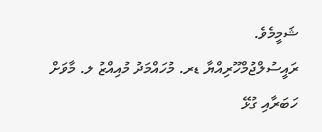ޝަމީމެވެ.
ރައީސުލްޖުމްހޫރިއްޔާ ޑރ. މުހައްމަދު މުއިއްޒު ލ. މާވަށް
ހަބަރާއި ގުޅޭ